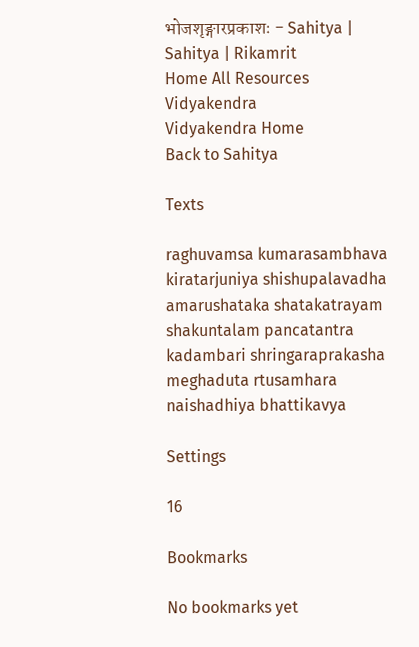भोजशृङ्गारप्रकाशः - Sahitya | Sahitya | Rikamrit
Home All Resources
Vidyakendra
Vidyakendra Home
Back to Sahitya

Texts

raghuvamsa kumarasambhava kiratarjuniya shishupalavadha amarushataka shatakatrayam shakuntalam pancatantra kadambari shringaraprakasha meghaduta rtusamhara naishadhiya bhattikavya

Settings

16

Bookmarks

No bookmarks yet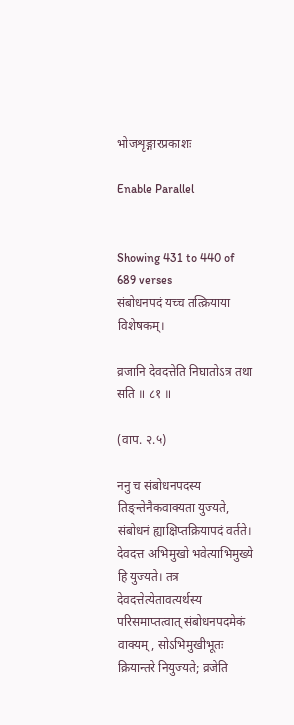भोजशृङ्गारप्रकाशः

Enable Parallel


Showing 431 to 440 of 689 verses
संबोधनपदं यच्च तत्क्रियाया विशेषकम्।

व्रजानि देवदत्तेति निघातोऽत्र तथा सति ॥ ८१ ॥

(वाप. २.५)

ननु च संबोधनपदस्य तिङ्न्तेनैकवाक्‍यता युज्यते, संबोधनं ह्याक्षिप्तक्रियापदं वर्तते। देवदत्त अभिमुखो भवेत्याभिमुख्ये हि युज्यते। तत्र देवदत्तेत्येतावत्यर्थस्य परिसमाप्तत्वात् संबोधनपदमेकं वाक्‍यम्, सोऽभिमुखीभूतः क्रियान्तरे नियुज्यते; व्रजेति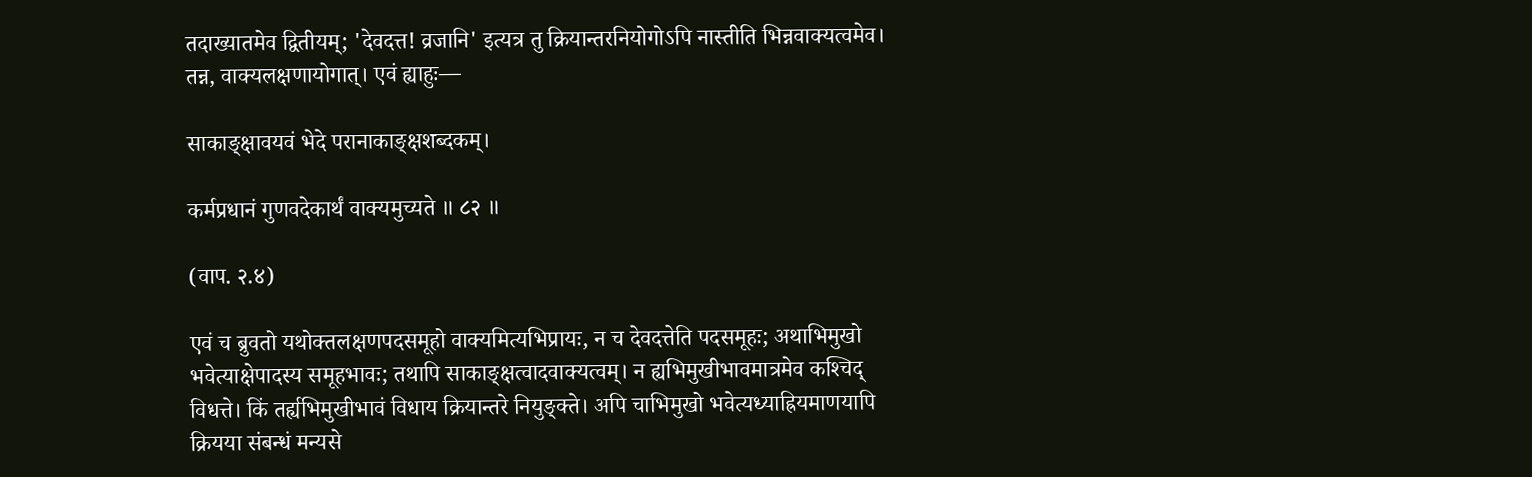तदाख्यातमेव द्वितीयम्; 'देवदत्त! व्रजानि' इत्यत्र तु क्रियान्तरनियोगोऽपि नास्तीति भिन्नवाक्‍यत्वमेव। तन्न, वाक्‍यलक्षणायोगात्। एवं ह्याहुः—

साकाङ्क्षावयवं भेदे परानाकाङ्क्षशब्दकम्।

कर्मप्रधानं गुणवदेकार्थं वाक्‍यमुच्यते ॥ ८२ ॥

(वाप. २.४)

एवं च ब्रुवतो यथोक्तलक्षणपदसमूहो वाक्‍यमित्यभिप्रायः, न च देवदत्तेति पदसमूहः; अथाभिमुखो भवेत्याक्षेपादस्य समूहभावः; तथापि साकाङ्क्षत्वादवाक्‍यत्वम्। न ह्यभिमुखीभावमात्रमेव कश्‍चिद् विधत्ते। किं तर्ह्यभिमुखीभावं विधाय क्रियान्तरे नियुङ्क्ते। अपि चाभिमुखो भवेत्यध्याह्रियमाणयापि क्रियया संबन्धं मन्यसे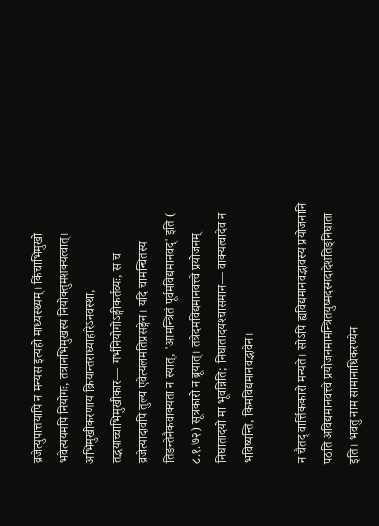व्रजेत्युपात्तयापि न मन्यस इत्यहो माध्यस्थ्यम्। किंचाभिमुखो भवेत्ययमपि नियोगः, तत्रानभिमुखस्य नियोक्तुमशक्यत्वात्। अभिमुखीकरणाय क्रियान्तराध्याहारेऽनवस्था, तद्भयाच्चाभिमुखीकार— गर्भनियोगोऽङ्गीकर्तव्यः, स च व्रजेत्यादावपि तुल्य एवेत्यलमतिप्रसङ्गेन। यदि चामन्चितस्य तिङन्तेनैकवाक्‍यता न स्यात्, 'आमन्त्रितं पूर्वमविद्यमानवद्' इति ( ८.१.७२) सूत्रकारो न ब्रूयात्। तत्रेदमविद्यमानवत्त्वे प्रयोजनम् निघातादयो मा भूवन्निति; निघातादयश्‍चासमान— वाक्‍यत्वादेव न भविष्यन्ति, किमविद्यमानवद्भावेन।

न चैतद् वार्त्तिककारो मन्यते। सोऽपि ह्यविद्यमानवद्भावस्य प्रयोजनानि पठति अविद्यमानवत्त्वे प्रयोजनमामन्त्रितयुष्मदस्मदादेशतिङ्‍‌निघाता इति। भवतु नाम सामानाधिकरण्येन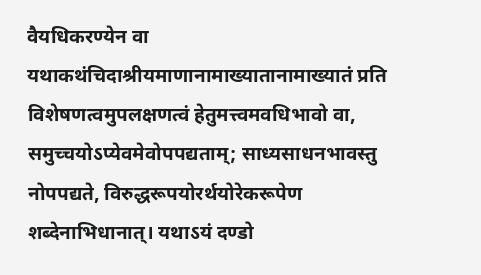वैयधिकरण्येन वा यथाकथंचिदाश्रीयमाणानामाख्यातानामाख्यातं प्रति विशेषणत्वमुपलक्षणत्वं हेतुमत्त्वमवधिभावो वा, समुच्‍चयोऽप्येवमेवोपपद्यताम्; साध्यसाधनभावस्तु नोपपद्यते, विरुद्धरूपयोरर्थयोरेकरूपेण शब्देनाभिधानात्। यथाऽयं दण्डो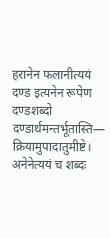हरानेन फलानीत्ययं दण्ड इत्यनेन रूपेण दण्डशब्दो दण्डार्थमन्तर्भूतास्ति— क्रियामुपादातुमीष्टे। अनेनेत्ययं च शब्दः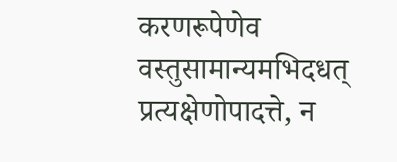करणरूपेणेव वस्तुसामान्यमभिदधत् प्रत्यक्षेणोपादत्ते, न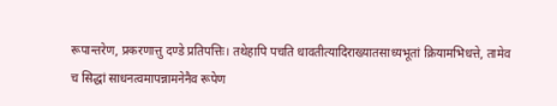रूपान्तरेण, प्रकरणात्तु दण्डे प्रतिपत्तिः। तथेहापि पचति धावतीत्यादिराख्यातसाध्यभूतां क्रियामभिधत्ते, तामेव च सिद्धां साधनत्वमापन्नामनेनैव रूपेण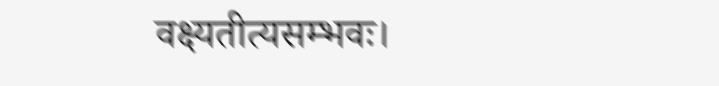वक्ष्यतीत्यसम्भवः।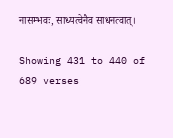नासम्भवः, साध्यत्वेनैव साधनत्वात्।

Showing 431 to 440 of 689 verses